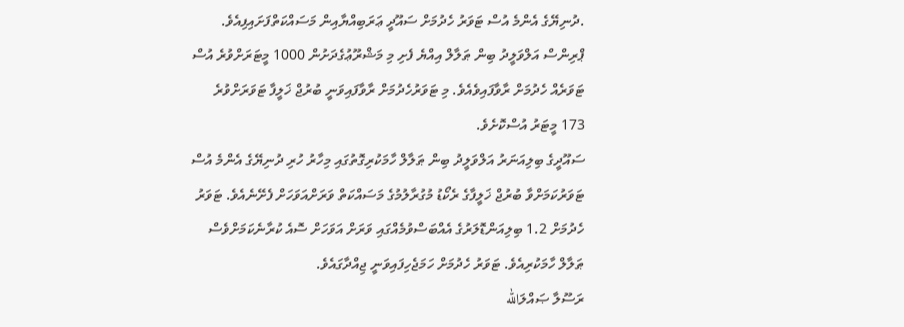.ދުނިޔޭގެ އެންމެ އުސް ޓަވަރު ހެދުމަށް ސައޫދީ ޢަރަބިއްޔާއިން މަސައްކަތްފަށައިފިއެވެ. ޕްރިންސް އަލްވަލީދު ބިން ޠަލާލް އިއްޔެ ފެށި މި މަޝްރޫޢުގެދަށުން 1000 މީޓަރަށްވުރެ އުސް ޓަވަރެއް ހެދުމަށް ރާވާފައިވެއެވެ. މި ޓަވަރުހެދުމަށް ރާވާފައިވަނީ ބުރުޖް ޚަލީފާ ޓަވަރަށްވުރެ 173 މީޓަރު އުސްކޮށެވެ.
ސައޫދީގެ ބިލިއަނަރު އަލްވަލީދު ބިން ޠަލާލް ހާމަކުރިގޮތުގައި މިހާރު ހުރި ދުނިޔޭގެ އެންމެ އުސް ޓަވަރުކަމަށްވާ ބުރުޖް ޚަލީފާގެ ރެކޯޑު މުގުރާލުމުގެ މަސައްކަތް ވަރަށްއަވަހަށް ފެށޭނެއެވެ. ޓަވަރު ހެދުމަށް 1.2 ބިލިއަންޑޮލަރުގެ އެއްބަސްވުމެއްގައި ވަރަށް އަވަހަށް ސޮއެ ކުރާނެކަމަށްވެސް ޠަލާލް ހާމަކުރިއެވެ. ޓަވަރު ހެދުމަށް ހަމަޖެހިފައިވަނީ ޖިއްދާގައެވެ.
ރަސޫލާ ޞައްލަالله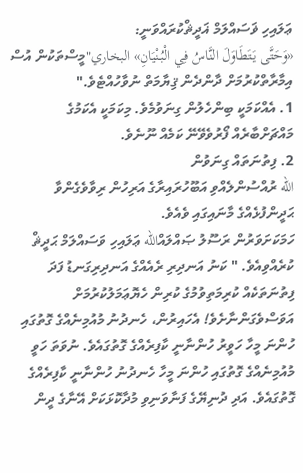ޢަލައިހި ޥަސައްލަމް ޣަދީޘްކުރައްވަނީ:
«وَحَتَّى يَتَطَاوَلَ النَّاسُ فِي الْبُنْيَانِ» البخاري"މީސްތަކުން އުސް އިމާރާތްކުރުމަށް ދާންދެން ޤިޔާމަތް ނުވާހުއްޓެވެ."
1. އެއްކަމަކީ ބިންހެލުން ގިނަވުމެވެ. މިކަމަކީ އެކަމުގެ މައްޗަށްބާރެއް ފޯރުވެވޭނޭ ކަމެއް ނޫނެވެ.
2. ފިތުނަތައް ގިނަވުން
الله ރުއްސުންލެއްވި އަބޫހުރައިރާގެ އަރިހުން ރިވާވެގެންވާ ޙަދީންފުޅެއްގެ މާނައިގައި ވެއެވެ.
ހަމަކަށަވަރުން ރަސޫލު ޞައްލައްالله ޢަލައިހި ވަސައްލަމް ޙަދީޘް ކުރެއްވިއެވެ. " ކަނު އަނދިރި ރެއެއްގެ އަނދިރިގަނޑު ފަދަ ފިތުނަތަކެއް ކުރިމަތިވުމުގެ ކުރިން ހެޔޮޢަމަލުކުރުމަށް އަވަސްވެގަންނާށެވެ! އެހައިރުން، ހެނދުނު މުއުމިނެއްގެ ގޮތުގައި ހުންނަ މީހާ ހަވީރު ހުންނާނީ ކާފިރެއްގެ ގޮތުގައެވެ. ނުވަތަ ހަވީ މުއުމިނެއްގެ ގޮތުގައި ހުންނަ މީހާ ހެނދުނު ހުންނާނީ ކާފިރެއްގެ ގޮތުގައެވެ. އަދި ދުނިޔޭގެ ފަނާވަނިވި މުދާކޮޅަކަށް އޭނާގެ ދީން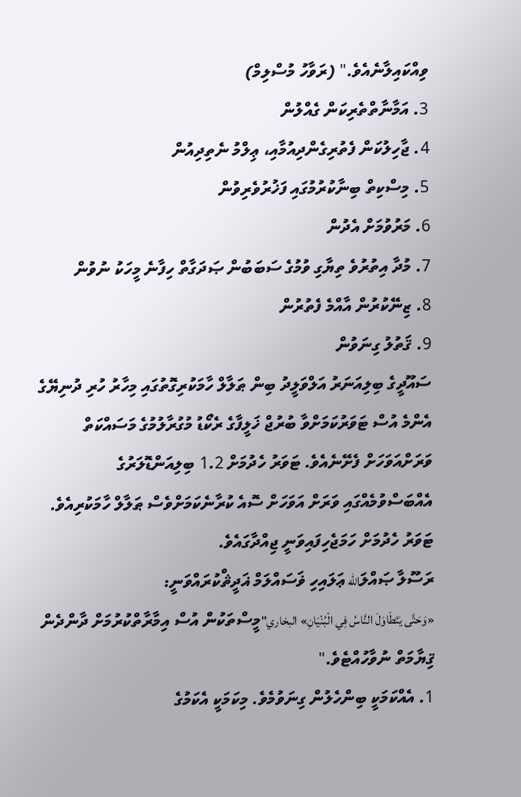ވިއްކައިލާނެއެވެ." (ރަވާހު މުސްލިމް)
3. އަމާނާތްތެރިކަން ގެއްލުން
4. ޖާހިލުކަން ފެތުރިގެންދިއުމާއި، ޢިލްމު ނެތިދިއުން
5. މިސްކިތް ބިނާކުރުމުގައި ފަޚުރުވެރިވުން
6. މަރުވުމަށް އެދުން
7. މުދާ އިތުރުވެ ތިޔާގި ވުމުގެ ސަބަބުން ޞަދަގާތް ހިފާނެ މީހަކު ނުވުން
8. ޒިނޭކުރުން އާއްމެ ފެތުރުން
9. ޤަތުލު ގިނަވުން
ސައޫދީގެ ބިލިއަނަރު އަލްވަލީދު ބިން ޠަލާލް ހާމަކުރިގޮތުގައި މިހާރު ހުރި ދުނިޔޭގެ އެންމެ އުސް ޓަވަރުކަމަށްވާ ބުރުޖް ޚަލީފާގެ ރެކޯޑު މުގުރާލުމުގެ މަސައްކަތް ވަރަށްއަވަހަށް ފެށޭނެއެވެ. ޓަވަރު ހެދުމަށް 1.2 ބިލިއަންޑޮލަރުގެ އެއްބަސްވުމެއްގައި ވަރަށް އަވަހަށް ސޮއެ ކުރާނެކަމަށްވެސް ޠަލާލް ހާމަކުރިއެވެ. ޓަވަރު ހެދުމަށް ހަމަޖެހިފައިވަނީ ޖިއްދާގައެވެ.
ރަސޫލާ ޞައްލަالله ޢަލައިހި ޥަސައްލަމް ޣަދީޘްކުރައްވަނީ:
«وَحَتَّى يَتَطَاوَلَ النَّاسُ فِي الْبُنْيَانِ» البخاري"މީސްތަކުން އުސް އިމާރާތްކުރުމަށް ދާންދެން ޤިޔާމަތް ނުވާހުއްޓެވެ."
1. އެއްކަމަކީ ބިންހެލުން ގިނަވުމެވެ. މިކަމަކީ އެކަމުގެ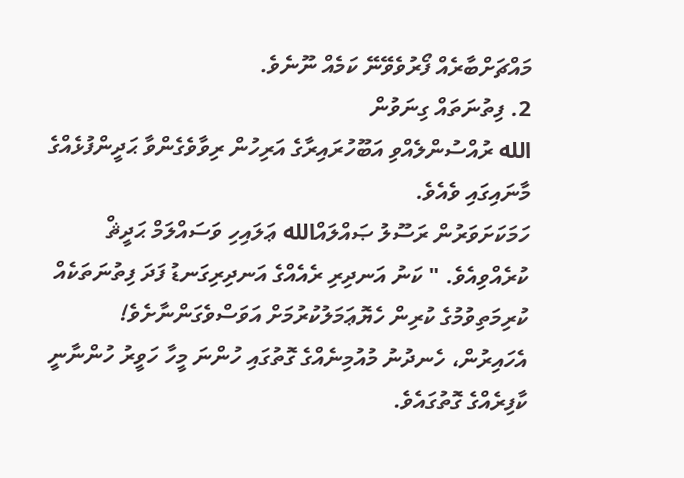މައްޗަށްބާރެއް ފޯރުވެވޭނޭ ކަމެއް ނޫނެވެ.
2. ފިތުނަތައް ގިނަވުން
الله ރުއްސުންލެއްވި އަބޫހުރައިރާގެ އަރިހުން ރިވާވެގެންވާ ޙަދީންފުޅެއްގެ މާނައިގައި ވެއެވެ.
ހަމަކަށަވަރުން ރަސޫލު ޞައްލައްالله ޢަލައިހި ވަސައްލަމް ޙަދީޘް ކުރެއްވިއެވެ. " ކަނު އަނދިރި ރެއެއްގެ އަނދިރިގަނޑު ފަދަ ފިތުނަތަކެއް ކުރިމަތިވުމުގެ ކުރިން ހެޔޮޢަމަލުކުރުމަށް އަވަސްވެގަންނާށެވެ! އެހައިރުން، ހެނދުނު މުއުމިނެއްގެ ގޮތުގައި ހުންނަ މީހާ ހަވީރު ހުންނާނީ ކާފިރެއްގެ ގޮތުގައެވެ.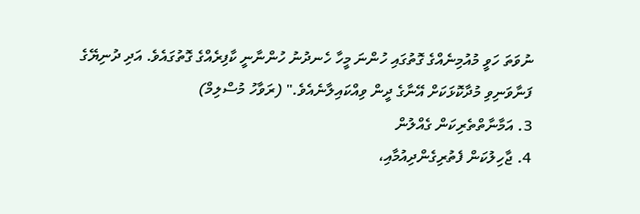ނުވަތަ ހަވީ މުއުމިނެއްގެ ގޮތުގައި ހުންނަ މީހާ ހެނދުނު ހުންނާނީ ކާފިރެއްގެ ގޮތުގައެވެ. އަދި ދުނިޔޭގެ ފަނާވަނިވި މުދާކޮޅަކަށް އޭނާގެ ދީން ވިއްކައިލާނެއެވެ." (ރަވާހު މުސްލިމް)
3. އަމާނާތްތެރިކަން ގެއްލުން
4. ޖާހިލުކަން ފެތުރިގެންދިއުމާއި،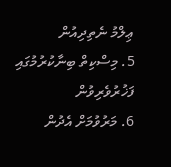ޢިލްމު ނެތިދިއުން
5. މިސްކިތް ބިނާކުރުމުގައި ފަޚުރުވެރިވުން
6. މަރުވުމަށް އެދުން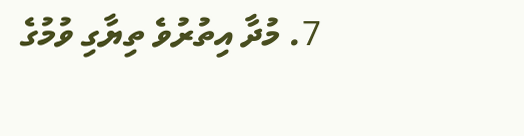7. މުދާ އިތުރުވެ ތިޔާގި ވުމުގެ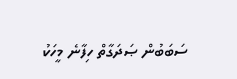ސަބަބުން ޞަދަގާތް ހިފާނެ މީހަކު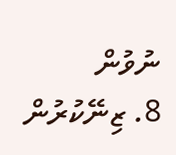ނުވުން
8. ޒިނޭކުރުން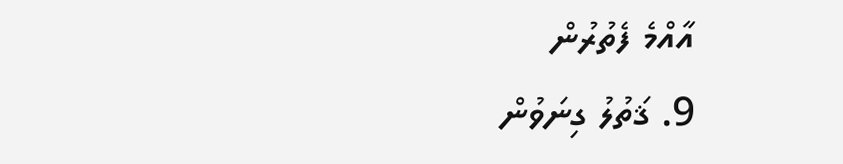އާއްމެ ފެތުރުން
9. ޤަތުލު ގިނަވުން